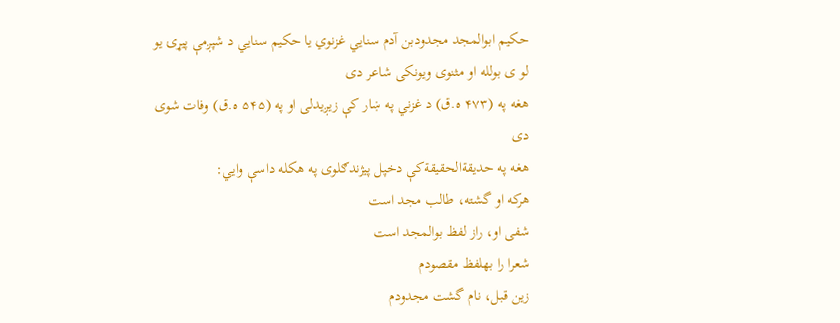حکیم ابوالمجد مجدودبن آدم سنایي غزنوي یا حکیم سنایي د شپږمې پیړۍ یو لو ی بولله او مثنوی ویونکی شاعر دی
هغه په (۴۷۳ ه.ق) د غزني په ښار کې زیږیدلی او په (۵۴۵ ه.ق) وفات شوی دی
هغه په حديقةالحقيقةکې دخپل پیژندګلوی په هکله داسې وایي:
هرکه او گشته، طالب مجد است
شفی او، راز لفظ بوالمجد است
شعرا را بهلفظ مقصودم
زين قبل، نام گشت مجدودم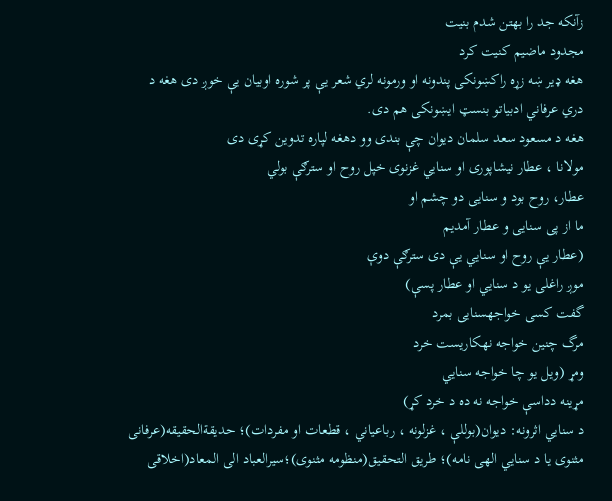زآنکه جد را بهتن شدم بنيت
مجدود ماضيم کنيت کرد
هغه ډیر ښه زړه راکښونکی پندونه او ورمونه لري شعر یې پر شوره اوبیان يې خوږ دی هغه د دري عرفاني ادبیاتو بنسټ ایښونکی هم دی.
هغه د مسعود سعد سلمان دیوان چې بندی وو دهغه لپاره تدوین کړی دی
مولانا ، عطار نیشاپوری او سنایي غزنوی خپل روح او سترګې بولي
عطار، روح بود و سنایی دو چشم او
ما از پی سنایی و عطار آمدیم
(عطار یې روح او سنایي یې دی سترګې دوې
موږ راغلی یو د سنایي او عطار پسې)
گفت کسی خواجهسنایی بمرد
مرگ چنین خواجه نهکاریست خرد
ومړ (ویل یو چا خواجه سنایي
مړینه دداسې خواجه نه ده د خرد کړ)
د سنایي اثرونه: دیوان(بوللې ، غزلونه ، رباعیاني ، قطعات او مفردات)؛ حدیقةالحقیقه(عرفانی مثنوی یا د سنایي الهی نامه)؛ طریق التحقیق(منظومه مثنوی)؛سیرالعباد الی المعاد(اخلاقی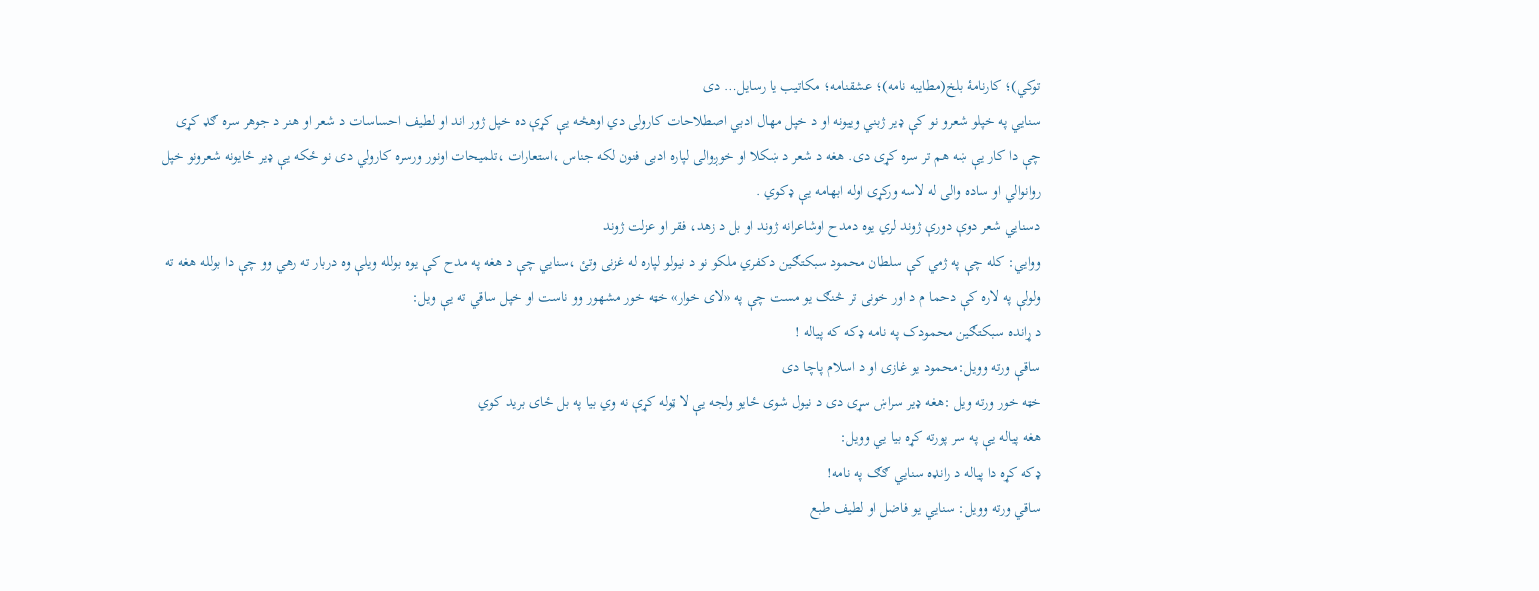توکي)؛ کارنامۀ بلخ(مطایبه نامه)؛ عشقنامه؛ مکاتیب یا رسایل… دی
سنایي په خپلو شعرو نو کې ډیر ژبني وییونه او د خپل مهال ادبي اصطلاحات کارولی دي اوهڅه یې کړې ده خپل ژور اند او لطیف احساسات د شعر او هنر د جوهر سره ګډ کړی چې دا کار يې ښه هم تر سره کړی دی. هغه د شعر د ښکلا او خوږوالی لپاره ادبی فنون لکه جناس ،استعارات ،تلمیحات اونور ورسره کارولي دی نو ځکه يې ډیر ځایونه شعرونو خپل روانوالي او ساده والی له لاسه ورکړی اوله ابهامه يې ډکوي .
دسنایي شعر دوې دورې ژوند لري یوه دمدح اوشاعرانه ژوند او بل د زهد، فقر او عزلت ژوند
ووایي: کله چې په ژمي کې سلطان محمود سبكتګین دکفري ملکو نو د نیولو لپاره له غزنی وتئ ،سنایي چې د هغه په مدح کې یوه بولله ویلې وه دربار ته رهي وو چې دا بولله هغه ته ولولې په لاره کې دحما م د اور خونی تر څنګ یو مست چې په «لای خوار» خټه خور مشهور وو ناست او خپل ساقي ته يې ویل:
د ړانده سبکتګین محمودک په نامه ډکه که پياله !
ساقې ورته وویل:محمود یو غازی او د اسلام پاچا دی
خټه خور ورته ویل :هغه ډیر سراښ سړی دی د نیول شوی ځایو ولجه يې لا ټوله کړې نه وي بیا په بل ځای برید کوي
هغه پياله یې په سر پورته کړه بیا يي وویل:
ډکه کړه دا پياله د رانډه سنایي ګګ په نامه!
ساقي ورته وویل: سنایي یو فاضل او لطیف طبع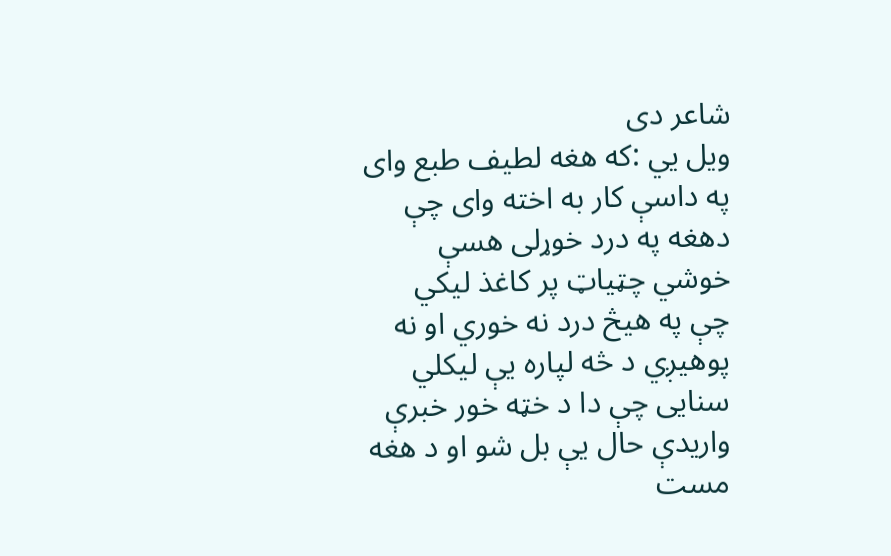شاعر دی
ویل يي :که هغه لطیف طبع وای په داسې کار به اخته وای چې دهغه په درد خوړلی هسې خوشي چټیاټ پر کاغذ لیکي
چې په هیڅ درد نه خوري او نه پوهیږي د څه لپاره یې لیکلي
سنایی چې دا د خټه خور خبرې واریدې حال یې بل شو او د هغه مست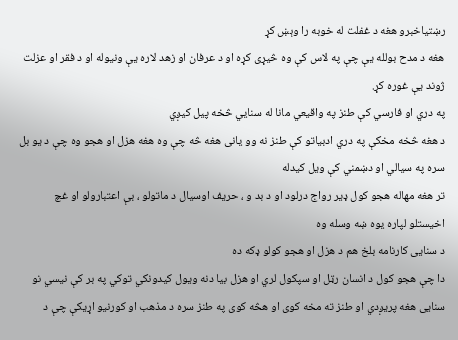رښتیاخبرو هغه د غفلت له خوبه را وېښ کړ
هغه د مدح بولله يې چې په لاس کې وه څیړی کړه او د عرفان او زهد لاره يې ونیوله او د فقر او عزلت ژوند یې غوره کړ.
په دري او فارسي کې طنز په واقیعي مانا له سنایي څخه پیل کیږي
د هغه څخه مخکې په دري ادبیاتو کې طنز نه وو یانی هغه څه چې وه هغه هزل او هجو وه چې د یو بل سره په سیالي او دښمني کې ویل کیدله
تر هغه مهاله هجو کول ډیر رواج درلود او د بد و ، حریف اوسیال د ماتولو ، بې اعتبارولو او غچ اخیستلو لپاره یوه ښه وسله وه
د سنایی کارنامه بلخ هم د هزل او هجو کولو ډکه ده
دا چې هجو کول د انسان رټل او سپکول لري او هزل بیا دنه ویول کیدونکي توکي په بر کې نیسي نو سنایی هغه پریږدي او طنز ته مخه کوی او هڅه کوی په طنز سره د مذهب او کورنیو اړیکې چې د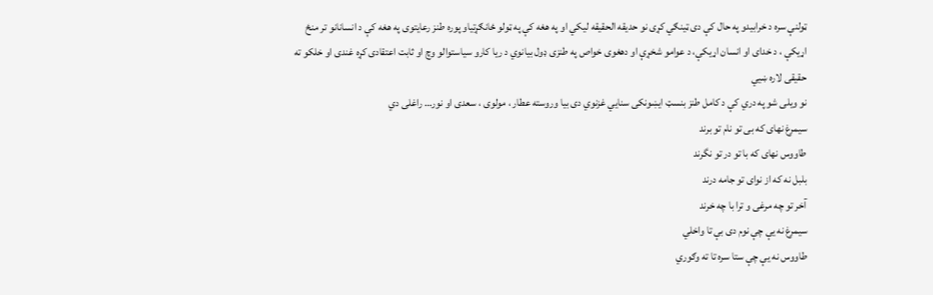ټولنې سره د خرابیدو په حال کې دی ټینګي کړی نو حديقه الحقيقه لیکي او په هغه کې په ټولو ځانګړتیاو پوره طنز رعایتوی په هغه کې د انسانانو تر منځ اړیکې ، د خدای او انسان اړیکې، د عوامو شخړې او دهغوی خواص په طنزی ډول بیانوي د ریا کارو سیاستوالو وچ او ثابت اعتقادی کړه غندی او خلکو ته حقیقی لاره ښیي
نو ویلی شو په دري کې د کامل طنز بنسټ ایښونکی سنایي غزنوي دی بیا وروسته عطار ، مولوی ، سعدی او نور… راغلی دي
سیمرغ نهای که بی تو نام تو برند
طاووس نهای که با تو در تو نگرند
بلبل نه که از نوای تو جامه درند
آخر تو چه مرغی و ترا با چه خرند
سیمرغ نه يې چې نوم دی بې تا واخلي
طاووس نه يې چې ستا سره تا ته وګوري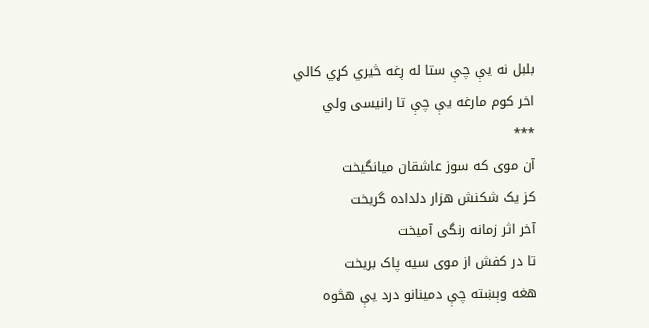بلبل نه يې چې ستا له ږغه څیري کړي کالي
اخر کوم مارغه یې چې تا رانیسی ولي
***
آن موی که سوز عاشقان میانگیخت
کز یک شکنش هزار دلداده گریخت
آخر اثر زمانه رنگی آمیخت
تا در کفش از موی سیه پاک بریخت
هغه وېښته چې دمینانو درد یې هڅوه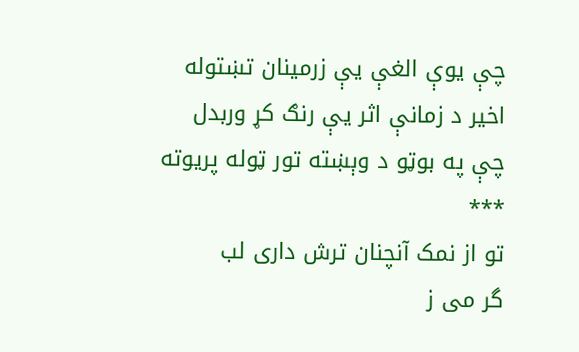چې یوې الغې يې زرمینان تښتوله
اخیر د زمانې اثر يې رنګ کړ وربدل
چې په بوټو د وېښته تور ټوله پریوته
***
تو از نمک آنچنان ترش داری لب
گر می ز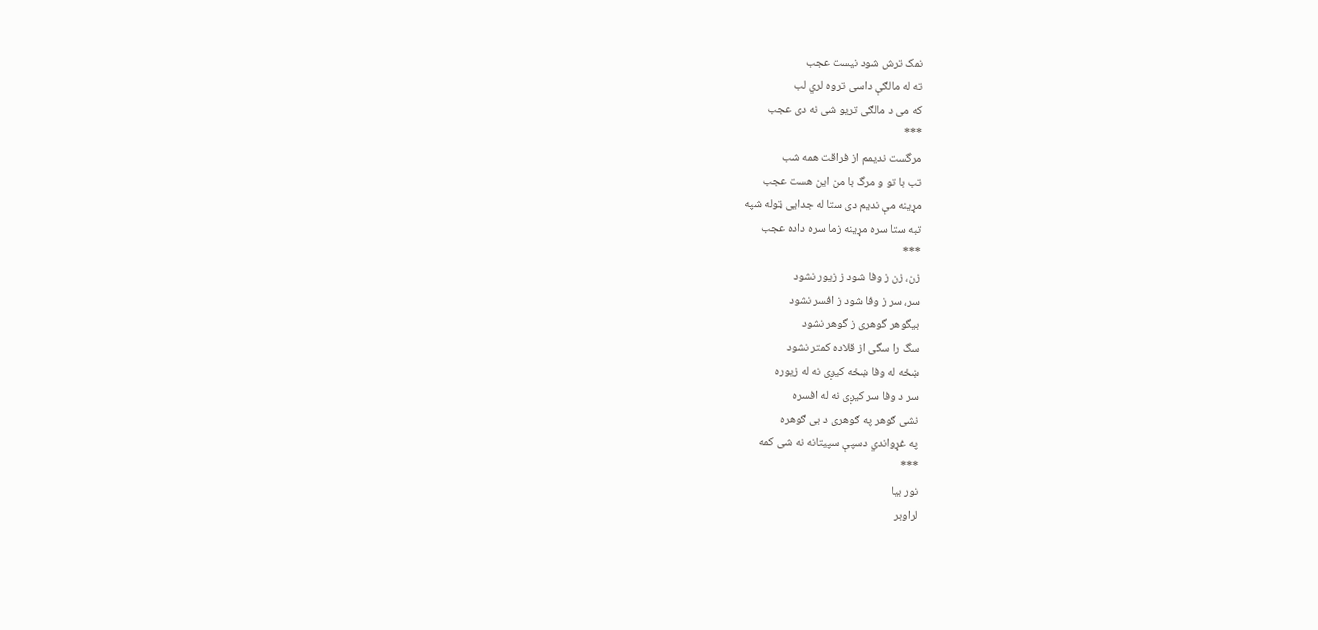نمک ترش شود نیست عجب
ته له مالګې داسی تروه لري لب
که می د مالګی تریو شی نه دی عجب
***
مرگست ندیمم از فراقت همه شب
تب با تو و مرگ با من این هست عجب
مړینه مې ندیم دی ستا له جدایی ټوله شپه
تبه ستا سره مړینه زما سره داده عجب
***
زن، زن ز وفا شود ز زیور نشود
سر، سر ز وفا شود ز افسر نشود
بیگوهر گوهری ز گوهر نشود
سگ را سگی از قلاده کمتر نشود
ښځه له وفا ښځه کیږی نه له زیوره
سر د وفا سر کیږی نه له افسره
نشی ګوهر په ګوهری د بی ګوهره
په غړواندي دسپې سپيتانه نه شی کمه
***
نور بیا
لراوبر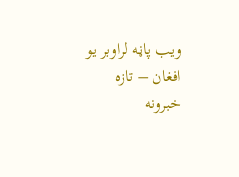ویب پاڼه لراوبر يو افغان – تازه خبرونه